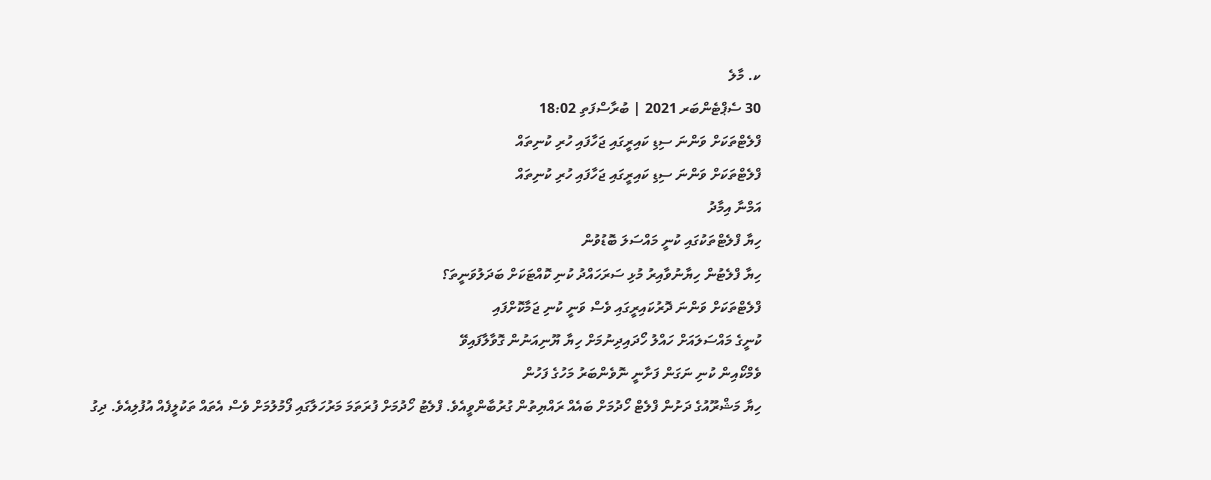ކ. މާލެ
30 ސެޕްޓެންބަރ 2021 | ބުރާސްފަތި 18:02
ފްލެޓްތަކަށް ވަންނަ ސިޑި ކައިރީގައި ޖަހާފައި ހުރި ކުނިތައް
ފްލެޓްތަކަށް ވަންނަ ސިޑި ކައިރީގައި ޖަހާފައި ހުރި ކުނިތައް
އަމްނާ އިމާދު
ހިޔާ ފްލެޓްތަކުގައި ކުނީ މައްސަލަ ބޮޑުވުން
ހިޔާ ފްލެޓުން ހިޔާނުވާއިރު މުޅި ސަރަހައްދު ކުނި ކޮއްޓަކަށް ބަދަލުވަނީތަ؟
ފްލެޓްތަކަށް ވަންނަ ދޮރުކައިރީގައި ވެސް ވަނީ ކުނި ޖަމާކޮށްފައި
ކުނީގެ މައްސަލައަށް ހައްލު ހޯދައިދިނުމަށް ހިޔާ ޔޫނިއަނުން ގޮވާލާފައިވޭ
ވެމްކޯއިން ކުނި ނަގަން ފަށާނީ ނޮވެންބަރު މަހުގެ ފަހުން
ހިޔާ މަޝްރޫއުގެ ދަށުން ފްލެޓް ހޯދުމަށް ބައެއް ރައްޔިތުން ގުރުބާންވީއެވެ. ފްލެޓު ހޯދުމަށް ފުރަތަމަ މަރުހަލާގައި ފޯމުލުމަށް ވެސް އެތައް ތަކުލީފެއް އުފުލިއެވެ. ދިގު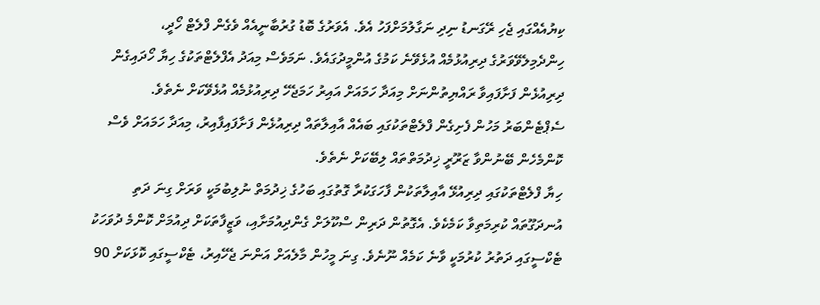ކިޔުއެއްގައި ޖެހި ރޭގަނޑު ނިދި ނަގާލުމަށްފަހު އެވެ. އެވަރުގެ ބޮޑު ގުރުބާނީއެއް ވެގެން ފްލެޓް ހޯދީ، ހިންދެމިލެވޭވަރުގެ ދިރިއުޅުމެއް އުޅެވޭނެ ކަމުގެ އުންމީދުގައެވެ. ނަމަވެސް މިއަދު އެފްލެޓްތަކުގެ ހިޔާ ހޯދައިގެން ދިރިއުޅެން ފަށާފައިވާ ރައްޔިތުންނަށް މިއަދާ ހަމައަށް އައިރު ހަމަޖެހޭ ދިރިއުޅުމެއް އުޅެވޭކަށް ނެތެވެ. ސެޕްޓެންބަރު މަހުން ފެށިގެން ފްލެޓްތަކުގައި ބައެއް އާއިލާތައް ދިރިއުޅެން ފަށާފައިފާއިރު، މިއަދާ ހަމައަށް ވެސް ކޮންމެހެން ބޭނުންވާ ޒަރޫރީ ޚިދުމަތްތައް ލިބޭކަށް ނެތެވެ.
ހިޔާ ފްލެޓްތަކުގައި ދިރިއުޅޭ އާއިލާތަކުން ފާހަގަކުރާ ގޮތުގައި ބަހުގެ ޚިދުމަތް ނުލިބުމަކީ ވަރަށް ގިނަ ދަތި އުނދަގޫތައް ކުރިމަތިވާ ކަމެކެވެ. އެގޮތުން ދަރިން ސްކޫލަށް ގެންދިއުމަށާއި، ވަޒީފާތަކަށް ދިއުމަށް ކޮންމެ ދުވަހަކު ޓެކްސީގައި ދަތުރު ކުރުމަކީ ވާނެ ކަމެއް ނޫނެވެ. ގިނަ މީހުން މާލެއަށް އަންނަ ޖެހޭއިރު، ޓެކްސީގައި ކޮޅަކަށް 90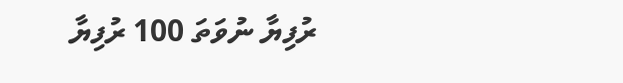ރުފިޔާ ނުވަތަ 100 ރުފިޔާ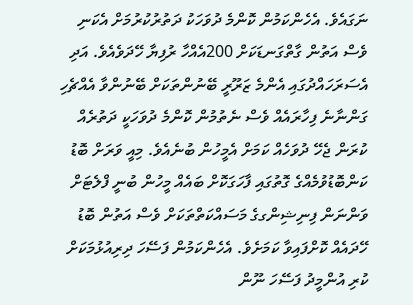ނަގައެވެ. އެހެންކަމުން ކޮންމެ ދުވަހަކު ދަތުރުކުރުމަށް އެކަނި ވެސް އަތުން ގާތްގަނޑަކަށް 200އެއްހާ ރުފިޔާ ހޭދަވެއެވެ. އަދި އެސަރަހައްދުގައި އެންމެ ޒަރޫރީ ބޭނުންތަކަށް ބޭނުންވާ އެއްޗެހި ގަންނާނެ ފިހާރައެއް ވެސް ނެތުމުން ކޮންމެ ދުވަހަކީ ދަތުރެއް ކުރަން ޖެހޭ ދުވަހެއް ކަމަށް އެމީހުން ބުނެއެވެ. މިއީ ވަރަށް ބޮޑު ކަންބޮޑުވުމެއްގެ ގޮތުގައި ފާހަގަކޮށް ބައެއް މީހުން ބުނީ ފްލެޓަށް ވަންނަން ފިނިޝިންގގެ މަސައްކަތްތަކަށް ވެސް އަތުން ބޮޑު ހޭދައެއް ކޮށްފައިވާ ކަމަށެވެ. އެހެންކަމުން ފަސޭހަ ދިރިއުޅުމަކަށް ކުރި އުންމީދު ފަސޭހަ ނޫން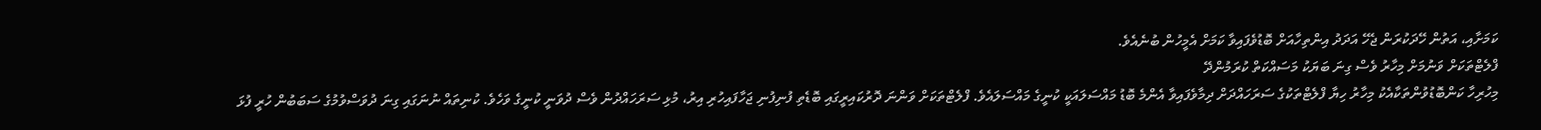ކަމަށާއި، އަތުން ހޭދަކުރަން ޖެހޭ އަދަދު އިންތިހާއަށް ބޮޑުވެފައިވާ ކަމަށް އެމީހުން ބުނެއެވެ.
ފްލެޓްތަކަށް ވަނުމަށް މިހާރު ވެސް ގިނަ ބަޔަކު މަސައްކަތް ކުރަމުންދޭ
މިހުރިހާ ކަންބޮޑުވުންތަކާއެކު މިހާރު ހިޔާ ފްލެޓްތަކުގެ ސަރަހައްދަށް ދިމާވެފައިވާ އެންމެ ބޮޑު މައްސަލައަކީ ކުނީގެ މައްސަލައެވެ. ފްލެޓްތަކަށް ވަންނަ ދޮރުކައިރީގައި ބޮޑެތި ފުނިފުނި ޖަހާފައިހުރި އިރު، މުޅި ސަރަހައްދުން ވެސް ދުވަނީ ކުނީގެ ވަހެވެ. ކުނިތައް ނުނަގައި ގިނަ ދުވަސްވުމުގެ ސަބަބުން ހުރީ ފުޅަ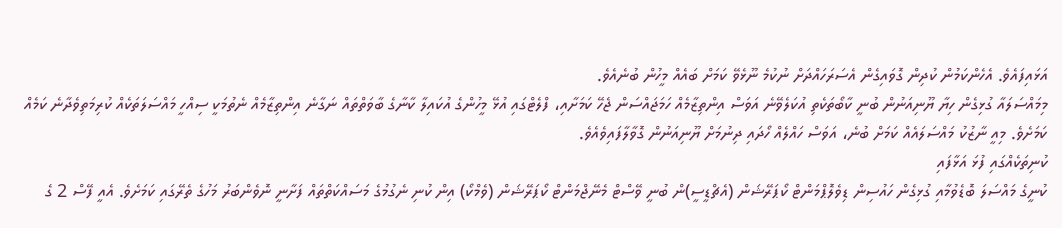އަޅައިފައެވެ. އެހެންކަމުން ކުދިން ގޮވައިގެން އެސަރަހައްދަށް ނުކުމެ ނޫޅެވޭ ކަމަށް ބައެއް މީހުން ބުނެއެވެ.
މިމައްސަލައާ ގުޅިގެން ހިޔާ ޔޫނިއަނުން ބުނީ ކާބޯތަކެތި އުކަލެވޭނެ އަވަސް އިންތިޒާމެއް ހަމަޖައްސަން ޖެހޭ ކަމަށާއި، ފްލެޓްގައި އުޅޭ މީހުންގެ އުކައިލާ ކާނާގެ ބާވަތްތައް ނަގާނެ އިންތިޒާމެއް ނެތުމަކީ ސިއްހީ މައްސަލަތަކެއް ކުރިމަތިވެދާނެ ކަމެއް ކަމަށެވެ. މިއީ ނާޒުކު މައްސަލައެއް ކަމަށް ބުނެ، އަވަސް ހައްލެއް ހޯދައި ދިނުމަށް ޔޫނިއަނުން ގޮވާލާފައިވެއެވެ.
ކުނިތަކެއްގައި ފުޅަ އަޅާފައި
ކުނީގެ މައްސަލަ ބޮޑެވުމާއި ގުޅިގެން ހައުސިން ޑިވެލޮޕްމަންޓް ކޯޕަރޭޝަން (އެޗްޑީސީ)ން ބުނީ ވޭސްޓް މެނޭޖްމަންޓް ކޯޕަރޭޝަން (ވެމްކޯ) އިން ކުނި ނެގުމުގެ މަސައްކަތްތައް ފަށާނީ ނޮވެންބަރު މަހުގެ ތެރޭގައި ކަމަށެވެ. އެއީ ފޭސް 2 ގެ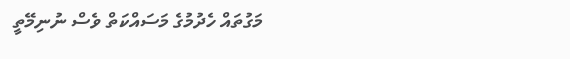މަގުތައް ހެދުމުގެ މަސައްކަތް ވެސް ނުނިމޭތީ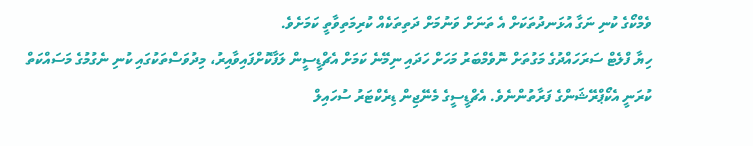ވެމްކޯގެ ކުނި ނަގާ އުޅަނދުތަކަށް އެ ތަނަށް ވަނުމަށް ދަތިތަކެއް ކުރިމަތިވާތީ ކަމަށެވެ.
ހިޔާ ފްލެޓް ސަރަހައްދުގެ މަގުތަށް ނޮވެމްބަރު މަހަށް ހަދައި ނިމޭނެ ކަމަށް އެޗްޑީސީން ލަފާކޮށްފައިވާއިރު، މިދުވަސްތަކުގައި ކުނި ނެގުމުގެ މަސައްކަތް ކުރަނީ އެކޯޕްރޭޝަންގެ ފަރާތުންނެވެ. އެޗްޑީސީގެ މެނޭޖިން ޑިރެކްޓަރު ސުހައިލް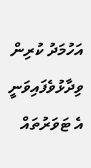އަހުމަދު ކުރިން ވިދާޅުވެފައިވަނީ އެ ޓަވަރުތައް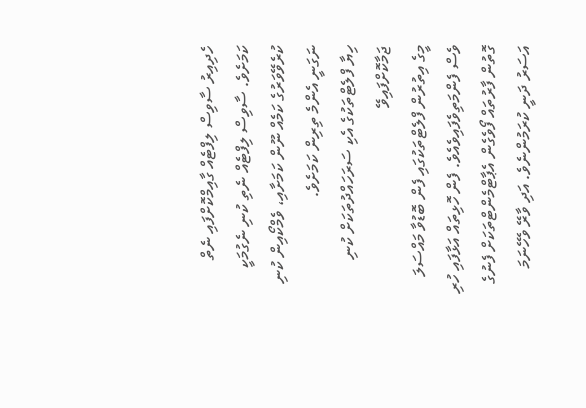ހެދިއިރު ސާވިސް ލިފްޓެއް ގާއިމްކޮށްފައި ނެތް ކަމަށެވެ. ސާވިސް ލިފްޓެއް ނެތި ކުނި ނެގުމަކީ ކުރެވޭވަރުގެ ކަމެއް ނޫން ކަމަށާއި، ވެމްކޯއިން ކުނި ނަގަނީ އެންމެ ތިރިން ކަމަށެވެ.
ހިޔާ ފްލެޓްތަކުގެ އެކި ސަރަހައްދުތަކަށް ކުނި ޖަމާކޮށްފައިވޭ
މީގެ އިތުރުން ފްލެޓްތަކުގައި ފެން ބޮޑުވާ މައްސަލަ ވެސް ފެންމަތިވެފައިވެއެވެ. ފެން ހޮޅިތައް އަޅާފައި ހުރި ގޮތުން ފާރުތައް ފޯވެގެން އެޕާޓްމެންޓްތަކަށް ފެނުގެ އަސަރު ދަނީ ކުރަމުންނެވެ. އަދި ވާރޭ ވެހޭނަމަ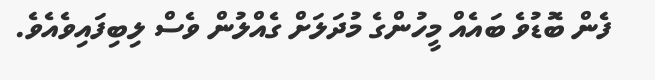ފެން ބޮޑުވެ ބައެއް މީހުންގެ މުދަލަށް ގެއްލުން ވެސް ލިބިފައިވެއެވެ.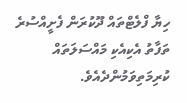ހިޔާ ފްލެޓްތައް ދޫކުރަން ފެށީއްސުރެ ތަފާތު އެކިއެކި މައްސަލަތައް ކުރިމަތިވަމުންދެއެވެ.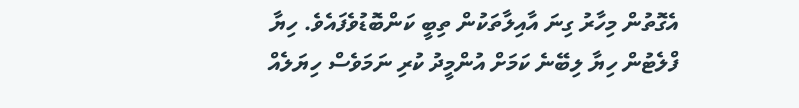އެގޮތުން މިހާރު ގިނަ އާއިލާތަކުން ތިބީ ކަންބޮޑުވެފައެވެ. ހިޔާ ފްލެޓުން ހިޔާ ލިބޭނެ ކަމަށް އުންމީދު ކުރި ނަމަވެސް ހިޔަލެއް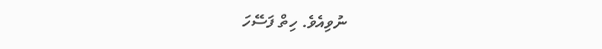ނުވިއެވެ. ހިތް ފަސޭހަ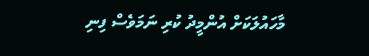މާހައުލަކަށް އުންމީދު ކުރި ނަމަވެސް ފިނި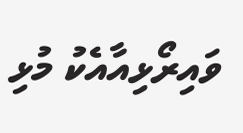ވައިރޯޅިއާއެކު މުޅި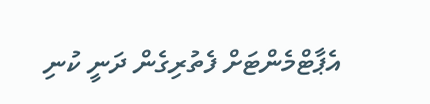އެޕާޓްމެންޓަށް ފެތުރިގެން ދަނީ ކުނި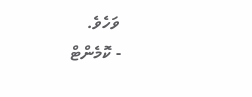ވަހެވެ.
- ކޮމެންޓް